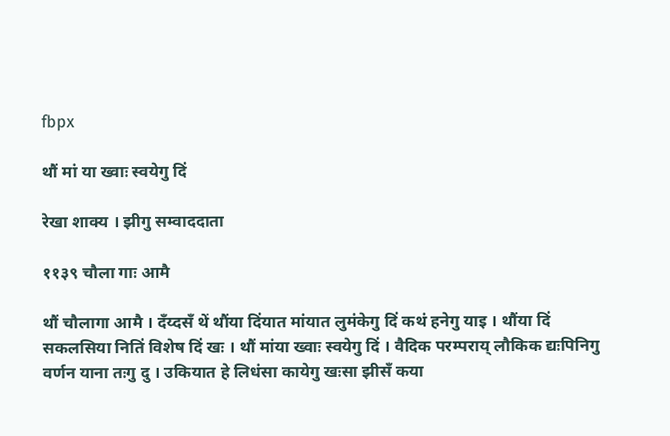fbpx

थौं मां या ख्वाः स्वयेगु दिं

रेखा शाक्य । झीगु सम्वाददाता

११३९ चौला गाः आमै

थौं चौलागा आमै । दँय्दसँ थें थौंया दिंयात मांयात लुमंकेगु दिं कथं हनेगु याइ । थौंया दिं सकलसिया नितिं विशेष दिं खः । थौं मांया ख्वाः स्वयेगु दिं । वैदिक परम्पराय् लौकिक द्यःपिनिगु वर्णन याना तःगु दु । उकियात हे लिधंसा कायेगु खःसा झीसँ कया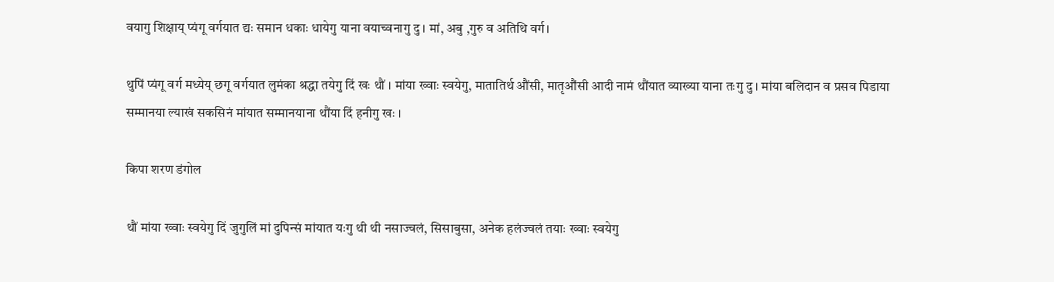वयागु शिक्षाय् प्यंगू वर्गयात द्यः समान धकाः धायेगु याना वयाच्वनागु दु । मां, अबु ,गुरु व अतिथि वर्ग।

थुपिं प्यंगू वर्ग मध्येय् छगू वर्गयात लुमंका श्रद्धा तयेगु दिं खः थौं । मांया ख्वाः स्वयेगु, मातातिर्थ औंसी, मातृऔंसी आदी नामं थौंयात व्याख्या याना तःगु दु । मांया बलिदान व प्रसव पिडाया सम्मानया ल्याखं सकसिनं मांयात सम्मानयाना थौंया दिं हनीगु खः ।

किपा शरण डंगोल

थौं मांया ख्वाः स्वयेगु दिं जुगुलिं मां दुपिन्सं मांयात यःगु थी थी नसाज्वलं, सिसाबुसा, अनेक हलंज्वलं तयाः ख्वाः स्वयेगु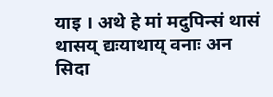याइ । अथे हे मां मदुपिन्सं थासं थासय् द्यःयाथाय् वनाः अन सिदा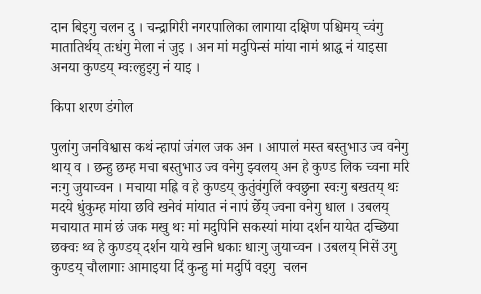दान बिइगु चलन दु । चन्द्रागिरी नगरपालिका लागाया दक्षिण पश्चिमय् च्वंगु मातातिर्थय् तःधंगु मेला नं जुइ । अन मां मदुपिन्सं मांया नामं श्राद्ध नं याइसा अनया कुण्डय् म्वःल्हुइगु नं याइ ।

किपा शरण डंगोल

पुलांगु जनविश्वास कथं न्हापां जंगल जक अन । आपालं मस्त बस्तुभाउ ज्व वनेगु थाय् व । छन्हु छम्ह मचा बस्तुभाउ ज्व वनेगु झ्वलय् अन हे कुण्ड लिक च्वना मरि नःगु जुयाच्वन । मचाया मह्रि व हे कुण्डय् कुतुंवंगुलिं क्वछुना स्वःगु बखतय् थः मदये धुंकुम्ह मांया छवि खनेवं मांयात नं नापं छेँय् ज्वना वनेगु धाल । उबलय् मचायात मामं छं जक मखु थः मां मदुपिनि सकस्यां मांया दर्शन यायेत दच्छिया छक्वः थ्व हे कुण्डय् दर्शन याये खनि धकाः धाःगु जुयाच्वन । उबलय् निसें उगु कुण्डय् चौलागाः आमाइया दिं कुन्हु मां मदुपिं वइगु  चलन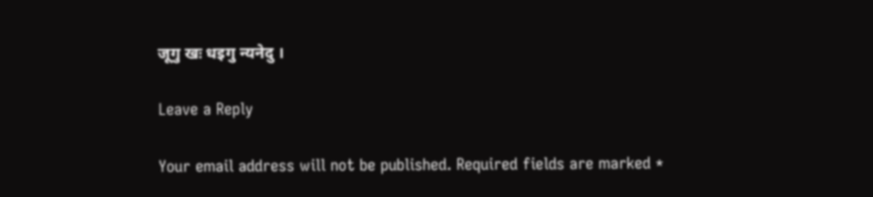जूगु खः धइगु न्यनेदु ।

Leave a Reply

Your email address will not be published. Required fields are marked *